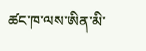ཚང་ཁ་ལས་ཨིན་མི་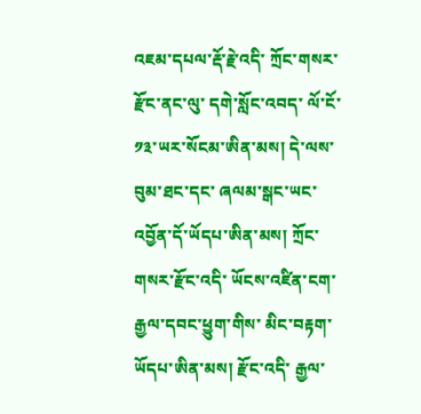འཇམ་དཔལ་རྡོ་རྗེ་འདི་ ཀྲོང་གསར་རྫོང་ནང་ལུ་ དགེ་སློང་འབད་ ལོ་ངོ་༡༣་ཡར་སོངམ་ཨིན་མས། དེ་ལས་བུམ་ཐང་དང་ ཞལམ་སྒང་ཡང་འབྱོན་དོ་ཡོདཔ་ཨིན་མས། ཀྲོང་གསར་རྫོང་འདི་ ཡོངས་འཛིན་ངག་རྒྱལ་དབང་ཕྱུག་གིས་ མིང་བརྟག་ཡོདཔ་ཨིན་མས། རྫོང་འདི་ རྒྱལ་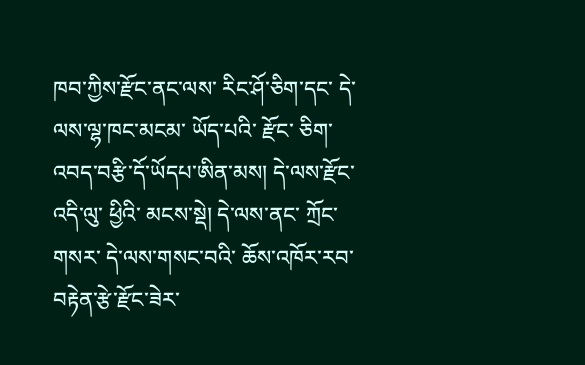ཁབ་ཀྱིས་རྫོང་ནང་ལས་ རིང་ཤོ་ཅིག་དང་ དེ་ལས་ལྷ་ཁང་མངམ་ ཡོད་པའི་ རྫོང་ ཅིག་འབད་བརྩི་དོ་ཡོདཔ་ཨིན་མས། དེ་ལས་རྫོང་འདི་ལུ་ ཕྱིའི་ མངས་སྡེ། དེ་ལས་ནང་ ཀྲོང་གསར་ དེ་ལས་གསང་བའི་ ཆོས་འཁོར་རབ་བརྟེན་རྩེ་རྫོང་ཟེར་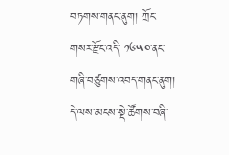བཏགས་གནང་ནུག། ཀྲོང་གསར་རྫོང་འདི་ ༡༦༥༠་ནང་ གཞི་བཙུགས་འབད་གནང་ནུག།  དེ་ལས་མངས་སྡེ་ཚོགས་བཞི་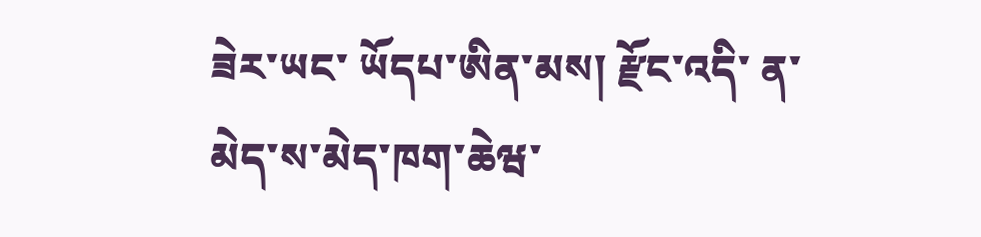ཟེར་ཡང་ ཡོདཔ་ཨིན་མས། རྫོང་འདི་ ན་མེད་ས་མེད་ཁག་ཆེཝ་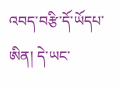འབད་བརྩི་དོ་ཡོདཔ་ཨིན། དེ་ཡང་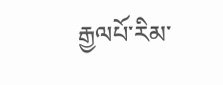རྒྱལཔོ་རིམ་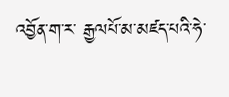འབྱོན་ག་ར་ རྒྱལཔོ་མ་མཛད་པའི་ཧེ་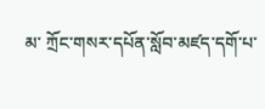མ་ ཀྲོང་གསར་དཔོན་སློབ་མཛད་དགོ་པ་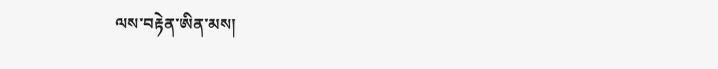ལས་བརྟེན་ཨིན་མས།